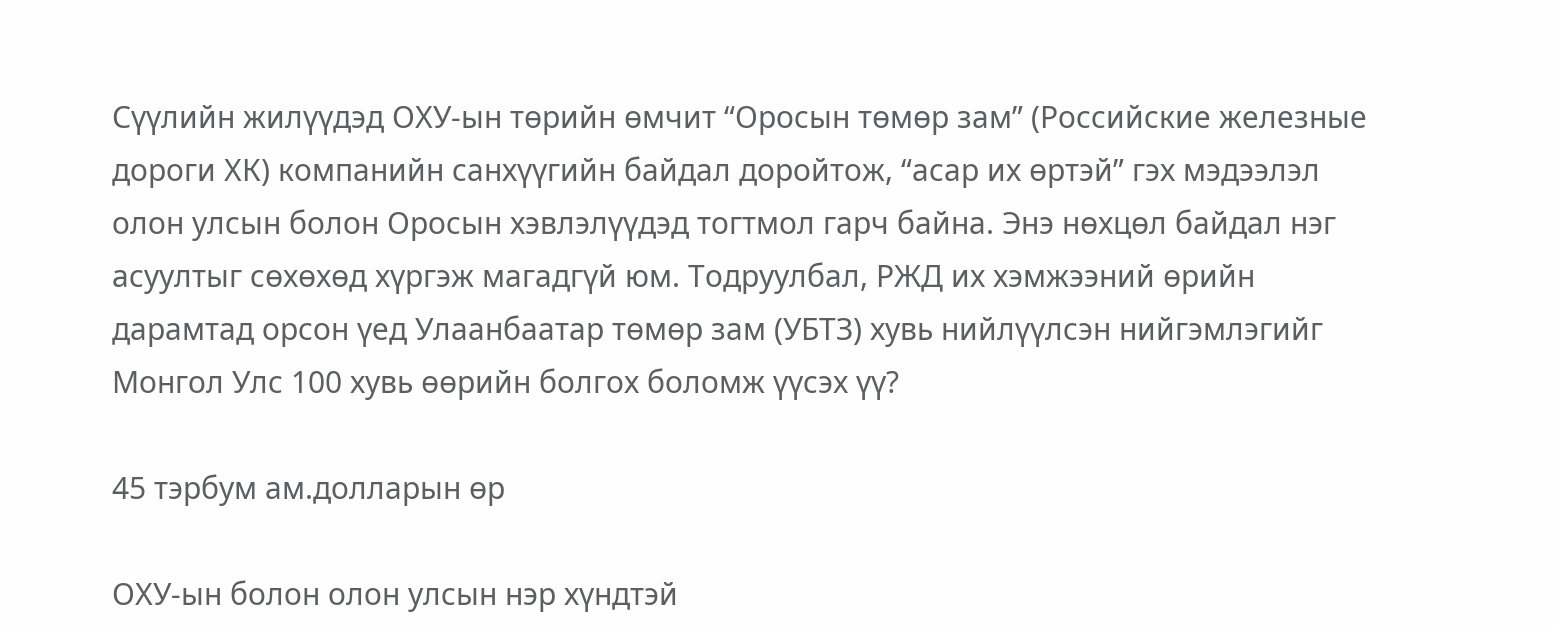Сүүлийн жилүүдэд ОХУ-ын төрийн өмчит “Оросын төмөр зам” (Российские железные дороги ХК) компанийн санхүүгийн байдал доройтож, “асар их өртэй” гэх мэдээлэл олон улсын болон Оросын хэвлэлүүдэд тогтмол гарч байна. Энэ нөхцөл байдал нэг асуултыг сөхөхөд хүргэж магадгүй юм. Тодруулбал, РЖД их хэмжээний өрийн дарамтад орсон үед Улаанбаатар төмөр зам (УБТЗ) хувь нийлүүлсэн нийгэмлэгийг Монгол Улс 100 хувь өөрийн болгох боломж үүсэх үү?

45 тэрбум ам.долларын өр

ОХУ-ын болон олон улсын нэр хүндтэй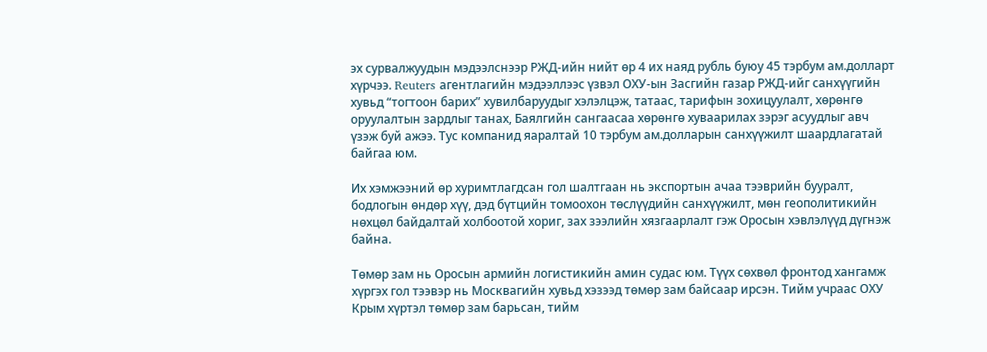эх сурвалжуудын мэдээлснээр РЖД-ийн нийт өр 4 их наяд рубль буюу 45 тэрбум ам.долларт хүрчээ. Reuters агентлагийн мэдээллээс үзвэл ОХУ-ын Засгийн газар РЖД-ийг санхүүгийн хувьд “тогтоон барих” хувилбаруудыг хэлэлцэж, татаас, тарифын зохицуулалт, хөрөнгө оруулалтын зардлыг танах, Баялгийн сангаасаа хөрөнгө хуваарилах зэрэг асуудлыг авч үзэж буй ажээ. Тус компанид яаралтай 10 тэрбум ам.долларын санхүүжилт шаардлагатай байгаа юм.

Их хэмжээний өр хуримтлагдсан гол шалтгаан нь экспортын ачаа тээврийн бууралт, бодлогын өндөр хүү, дэд бүтцийн томоохон төслүүдийн санхүүжилт, мөн геополитикийн нөхцөл байдалтай холбоотой хориг, зах зээлийн хязгаарлалт гэж Оросын хэвлэлүүд дүгнэж байна.

Төмөр зам нь Оросын армийн логистикийн амин судас юм. Түүх сөхвөл фронтод хангамж хүргэх гол тээвэр нь Москвагийн хувьд хэзээд төмөр зам байсаар ирсэн. Тийм учраас ОХУ Крым хүртэл төмөр зам барьсан, тийм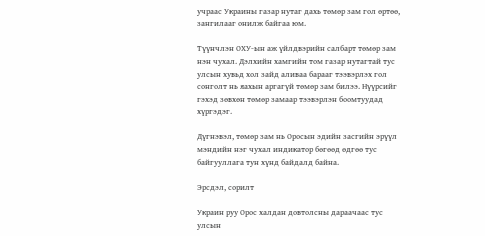учраас Украины газар нутаг дахь төмөр зам гол өртөө, зангилааг онилж байгаа юм.

Түүнчлэн ОХУ-ын аж үйлдвэрийн салбарт төмөр зам нэн чухал. Дэлхийн хамгийн том газар нутагтай тус улсын хувьд хол зайд аливаа барааг тээвэрлэх гол сонголт нь яахын аргагүй төмөр зам билээ. Нүүрсийг гэхэд зөвхөн төмөр замаар тээвэрлэн боомтуудад хүргэдэг.

Дүгнэвэл, төмөр зам нь Оросын эдийн засгийн эрүүл мэндийн нэг чухал индикатор бөгөөд өдгөө тус байгууллага тун хүнд байдалд байна.

Эрсдэл, сорилт

Украин руу Орос халдан довтолсны дараачаас тус улсын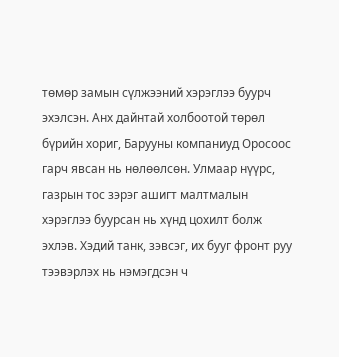төмөр замын сүлжээний хэрэглээ буурч эхэлсэн. Анх дайнтай холбоотой төрөл бүрийн хориг, Барууны компаниуд Оросоос гарч явсан нь нөлөөлсөн. Улмаар нүүрс, газрын тос зэрэг ашигт малтмалын хэрэглээ буурсан нь хүнд цохилт болж эхлэв. Хэдий танк, зэвсэг, их бууг фронт руу тээвэрлэх нь нэмэгдсэн ч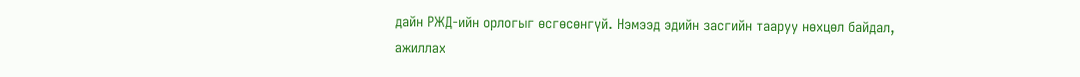дайн РЖД-ийн орлогыг өсгөсөнгүй. Нэмээд эдийн засгийн тааруу нөхцөл байдал, ажиллах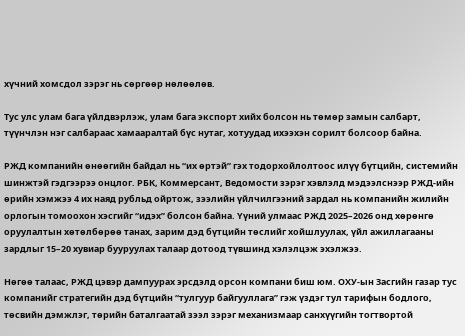хүчний хомсдол зэрэг нь сөргөөр нөлөөлөв.

Тус улс улам бага үйлдвэрлэж, улам бага экспорт хийх болсон нь төмөр замын салбарт, түүнчлэн нэг салбараас хамааралтай бүс нутаг, хотуудад ихээхэн сорилт болсоор байна.

РЖД компанийн өнөөгийн байдал нь “их өртэй” гэх тодорхойлолтоос илүү бүтцийн, системийн шинжтэй гэдгээрээ онцлог. РБК, Коммерсант, Ведомости зэрэг хэвлэлд мэдээлснээр РЖД-ийн өрийн хэмжээ 4 их наяд рубльд ойртож, зээлийн үйлчилгээний зардал нь компанийн жилийн орлогын томоохон хэсгийг “идэх” болсон байна. Үүний улмаас РЖД 2025–2026 онд хөрөнгө оруулалтын хөтөлбөрөө танах, зарим дэд бүтцийн төслийг хойшлуулах, үйл ажиллагааны зардлыг 15–20 хувиар бууруулах талаар дотоод түвшинд хэлэлцэж эхэлжээ.

Нөгөө талаас, РЖД цэвэр дампуурах эрсдэлд орсон компани биш юм. ОХУ-ын Засгийн газар тус компанийг стратегийн дэд бүтцийн “тулгуур байгууллага” гэж үздэг тул тарифын бодлого, төсвийн дэмжлэг, төрийн баталгаатай зээл зэрэг механизмаар санхүүгийн тогтвортой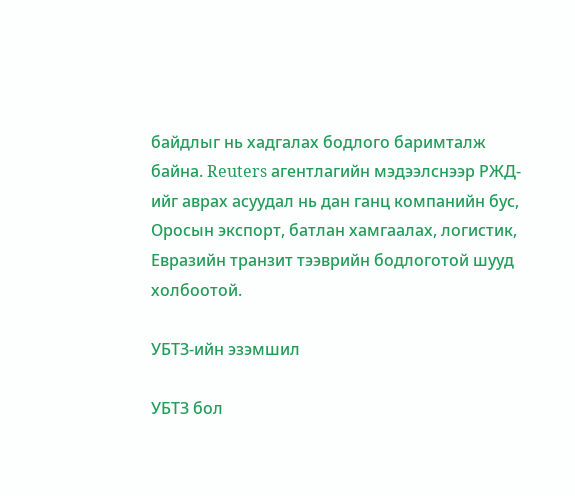байдлыг нь хадгалах бодлого баримталж байна. Reuters агентлагийн мэдээлснээр РЖД-ийг аврах асуудал нь дан ганц компанийн бус, Оросын экспорт, батлан хамгаалах, логистик, Евразийн транзит тээврийн бодлоготой шууд холбоотой.

УБТЗ-ийн эзэмшил

УБТЗ бол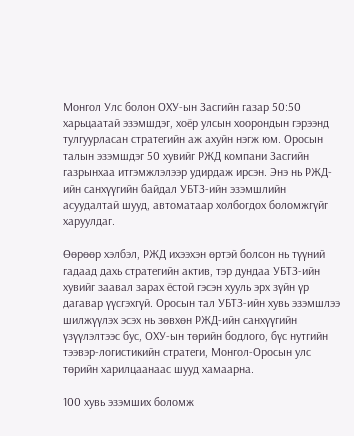Монгол Улс болон ОХУ-ын Засгийн газар 50:50 харьцаатай эзэмшдэг, хоёр улсын хоорондын гэрээнд тулгуурласан стратегийн аж ахуйн нэгж юм. Оросын талын эзэмшдэг 50 хувийг РЖД компани Засгийн газрынхаа итгэмжлэлээр удирдаж ирсэн. Энэ нь РЖД-ийн санхүүгийн байдал УБТЗ-ийн эзэмшлийн асуудалтай шууд, автоматаар холбогдох боломжгүйг харуулдаг.

Өөрөөр хэлбэл, РЖД ихээхэн өртэй болсон нь түүний гадаад дахь стратегийн актив, тэр дундаа УБТЗ-ийн хувийг заавал зарах ёстой гэсэн хууль эрх зүйн үр дагавар үүсгэхгүй. Оросын тал УБТЗ-ийн хувь эзэмшлээ шилжүүлэх эсэх нь зөвхөн РЖД-ийн санхүүгийн үзүүлэлтээс бус, ОХУ-ын төрийн бодлого, бүс нутгийн тээвэр-логистикийн стратеги, Монгол-Оросын улс төрийн харилцаанаас шууд хамаарна.

100 хувь эзэмших боломж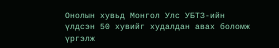Онолын хувьд Монгол Улс УБТЗ-ийн үлдсэн 50 хувийг худалдан авах боломж үргэлж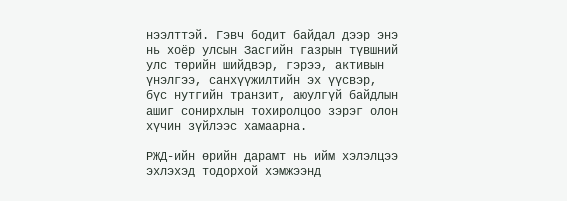нээлттэй. Гэвч бодит байдал дээр энэ нь хоёр улсын Засгийн газрын түвшний улс төрийн шийдвэр, гэрээ, активын үнэлгээ, санхүүжилтийн эх үүсвэр, бүс нутгийн транзит, аюулгүй байдлын ашиг сонирхлын тохиролцоо зэрэг олон хүчин зүйлээс хамаарна.

РЖД-ийн өрийн дарамт нь ийм хэлэлцээ эхлэхэд тодорхой хэмжээнд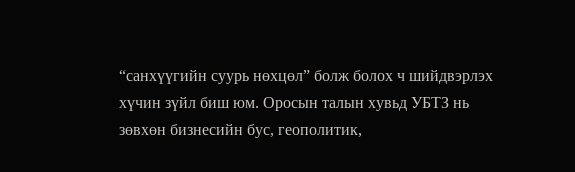“санхүүгийн суурь нөхцөл” болж болох ч шийдвэрлэх хүчин зүйл биш юм. Оросын талын хувьд УБТЗ нь зөвхөн бизнесийн бус, геополитик,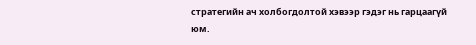стратегийн ач холбогдолтой хэвээр гэдэг нь гарцаагүй юм.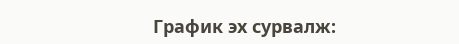График эх сурвалж: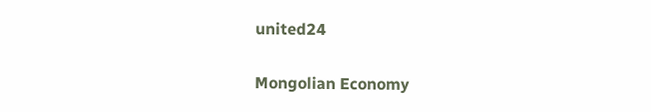united24

Mongolian Economy